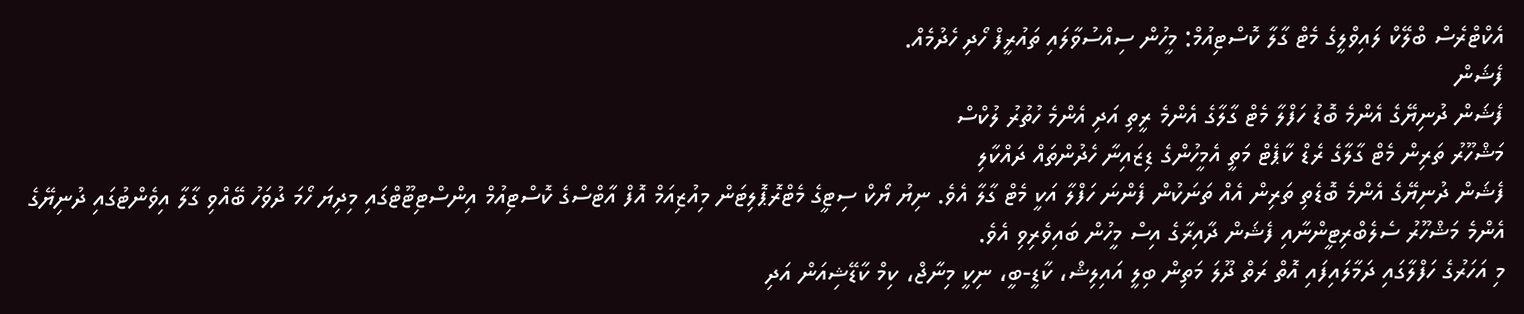އެކްޓްރެސް ބްލޭކް ލައިވްލީގެ މެޓް ގާލާ ކޮސްޓިއުމް: މީހުން ސިއްސުވާލައި ތައުރީފް ހޯދި ހެދުމެއް.
ފެޝަން
ފެޝަން ދުނިޔޭގެ އެންމެ ބޮޑު ހަފްލާ މެޓް ގާލާގެ އެންމެ ރީތި އަދި އެންމެ ހުތުރު ލުކްސް
މަޝްހޫރު ތަރިން މެޓް ގާލާގެ ރެޑް ކާޕެޓް މަތީ އެމީހުންގެ ޑިޒައިނާ ހެދުންތައް ދައްކާލި
ފެޝަން ދުނިޔޭގެ އެންމެ ބޮޑެތި ތަރިން އެއް ތަނަކުން ފެންނަ ހަފްލާ އަކީ މެޓް ގާލާ އެވެ. ނިޔު ޔޯކް ސިޓީގެ މެޓްރޮޕޮލިޓަން މިއުޒިއަމް އޮފް އާޓްސްގެ ކޮސްޓިއުމް އިންސްޓިޓޫޓްގައި މިދިޔަ ހޯމަ ދުވަހު ބޭއްވި ގާލާ އިވެންޓުގައި ދުނިޔޭގެ އެންމެ މަޝްހޫރު ސެލެބްރިޓީންނާއި ފެޝަން ދާއިރާގެ އިސް މީހުން ބައިވެރިވި އެވެ.
މި އަހަރުގެ ހަފްލާގައި ދަމާލައިފައި އޮތް ރަތް ދޫލަ މަތިން ބިލީ އައިލިޝް، ކާޑީ-ބީ، ނިކީ މިނާޖް، ކިމް ކާޑޭޝިއަން އަދި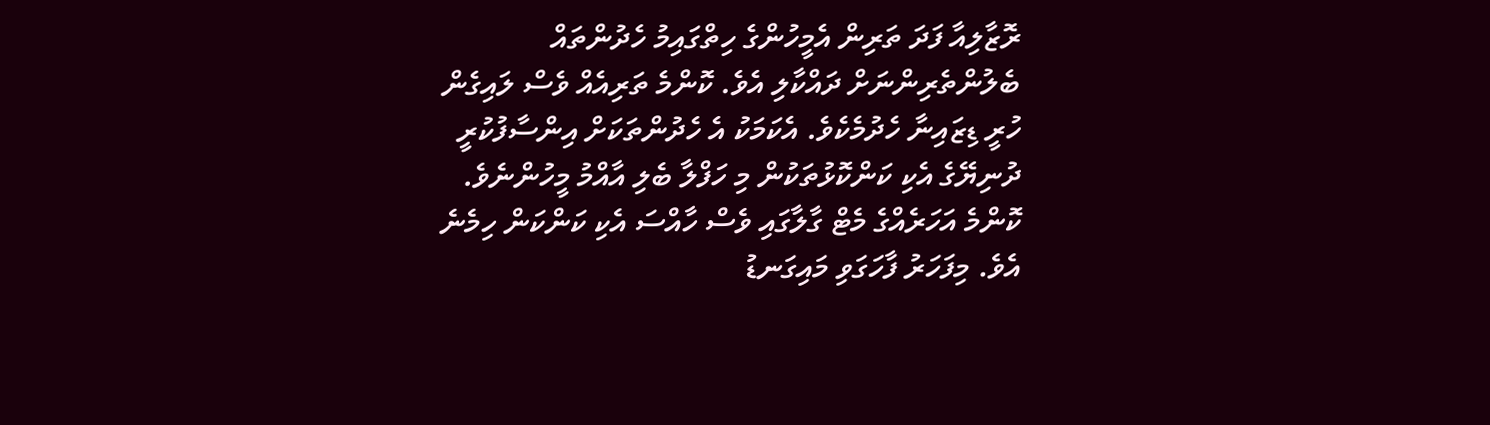ރޮޒާލިއާ ފަދަ ތަރިން އެމީހުންގެ ހިތްގައިމު ހެދުންތައް ބެލުންތެރިންނަށް ދައްކާލި އެވެ. ކޮންމެ ތަރިއެއް ވެސް ލައިގެން ހުރީ ޑިޒައިނާ ހެދުމެކެވެ. އެކަމަކު އެ ހެދުންތަކަށް އިންސާފުކުރީ ދުނިޔޭގެ އެކި ކަންކޮޅުތަކުން މި ހަފްލާ ބެލި އާއްމު މީހުންނެވެ.
ކޮންމެ އަހަރެއްގެ މެޓް ގާލާގައި ވެސް ހާއްސަ އެކި ކަންކަން ހިމެނެ އެވެ. މިފަހަރު ފާހަގަވި މައިގަނޑު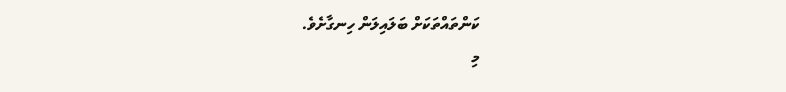ކަންތައްތަކަށް ބަލައިލަން ހިނގާށެވެ.
މި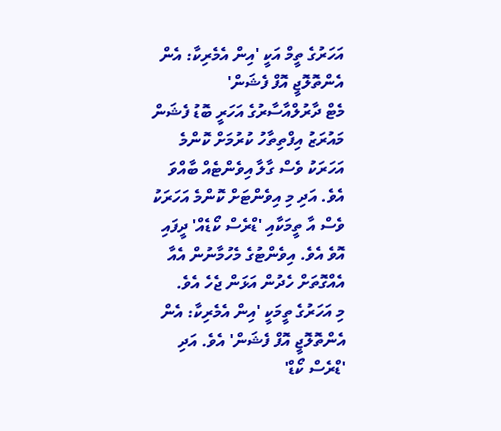އަހަރުގެ ތީމް އަކީ 'އިން އެމެރިކާ: އެން އެންތޮލޮޖީ އޮފް ފެޝަން'
މެޓް ދާރުލްއާސާރުގެ އަހަރީ ބޮޑު ފެޝަން މައުރަޒު އިފްތިތާހު ކުރުމަށް ކޮންމެ އަހަރަކު ވެސް ގާލާ އިވެންޓެއް ބާއްވަ އެވެ. އަދި މި އިވެންޓަށް ކޮންމެ އަހަރަކު ވެސް އާ ތީމަކާއި 'ޑްރެސް ކޯޑެއް' ދީފައި އޮވެ އެވެ. އިވެންޓުގެ މެހުމާނުން އެއާ އެއްގޮތަށް ހެދުން އަޅަން ޖެހެ އެވެ.
މި އަހަރުގެ ތީމަކީ 'އިން އެމެރިކާ: އެން އެންތޮލޮޖީ އޮފް ފެޝަން' އެވެ. އަދި 'ޑްރެސް ކޯޑް'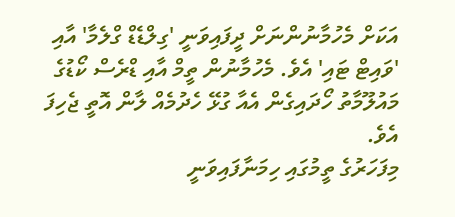އަކަށް މެހުމާނުންނަށް ދީފައިވަނީ 'ގިލްޑެޑް ގްލެމާ' އާއި 'ވައިޓް ޓައި' އެވެ. މެހުމާނުން ތީމް އާއި ޑްރެސް ކޯޑުގެ މައުލޫމާތު ހޯދައިގެން އެއާ ގުޅޭ ހެދުމެއް ލާން އޮތީ ޖެހިފަ އެވެ.
މިފަހަރުގެ ތީމުގައި ހިމަނާފައިވަނީ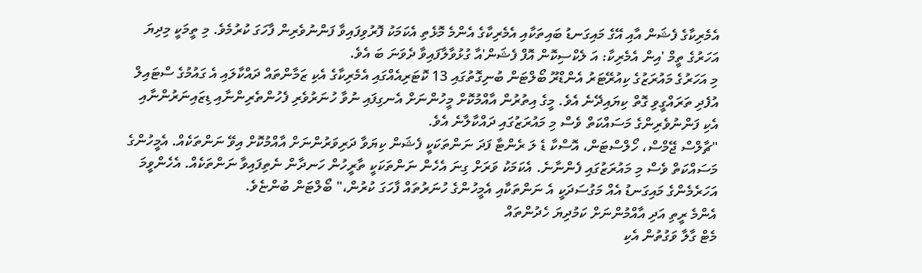އެމެރިކާގެ ފެޝަން އާއި އޭގެ މައިގަނޑު ބައިތަކާއި އެމެރިކާގެ އެންމެ މޮޅެތި އެކަމަކު ފޮރުވިފައިވާ ފަންނުވެރިން ފާހަގަ ކުރުމެވެ. މި ތީމަކީ މިދިޔަ އަހަރުގެ ތީމް 'އިން އެމެރިކާ: އަ ލެކްސިކޮން އޮފް ފެޝަން'އާ ގުޅުވާލާފައިވާ ދެވަނަ ބަ އެވެ.
މި އަހަރުގެ މައުރަޒުގެ ކިއުރޭޓަރު އެންޑްރޫ ބޯލްޓަން ބުނިގޮތުގައި 13 ކޮޓަރިއެއްގައި އެމެރިކާގެ އެކި ޒަމާންތައް ދައްކާލައި އެ ގައުމުގެ ސްޓައިލް އުފެދި ތަރައްގީވި ގޮތް ކިޔައިދޭނެ އެވެ. މީގެ އިތުރުން އާއްމުކޮށް މީހުންނަށް އެނގިފައި ނުވާ ހުނަރުވެރި ފެހުންތެރިންނާއި ޑިޒައިނަރުންނާއި އެކި ފަންނުވެރިންގެ މަސައްކަތް ވެސް މި މައުރަޒުގައި ދައްކާލާނެ އެވެ.
"ޗާލްސް ޖޭމްސް، ހޯލްސްޓަން، އޮސްކާ ޑެ ލަ ރެންޓާ ފަދަ ނަންތަކަކީ ފެޝަން ކިޔަވާ ދަރިވަރުންނަށް އާއްމުކޮށް އިވޭ ނަންތަކެއް. އެމީހުންގެ މަސައްކަތް ވެސް މި މައުރަޒުގައި ފެންނާނެ. އެކަމަކު ވަރަށް ގިނަ އެހެން ނަންތަކަކީ ތާރީހުން ހަނދާން ނެތިފައިވާ ނަންތަކެއް. އެހެންވީމަ އަހަރެމެންގެ މައިގަނޑު އެއް މަގުސަދަކީ އެ ނަންތަކާއި އެމީހުންގެ ހުނަރުތައް ފާހަގަ ކުރުން،" ބޯލްޓަން ބުންޏެވެ.
އެންމެ ރީތި އަދި އާއްމުންނަށް ކަމުދިޔަ ހެދުންތައް
މެޓް ގާލާ ވަގުތުން އެކި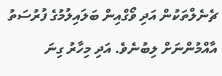ޗެނެލްތަކުން އަދި ވޯގްއިން ބަލައިލުމުގެ ފުރުސަތު އާއްމުންނަށް ލިބުނެވެ. އަދި މިހާރު ގިނަ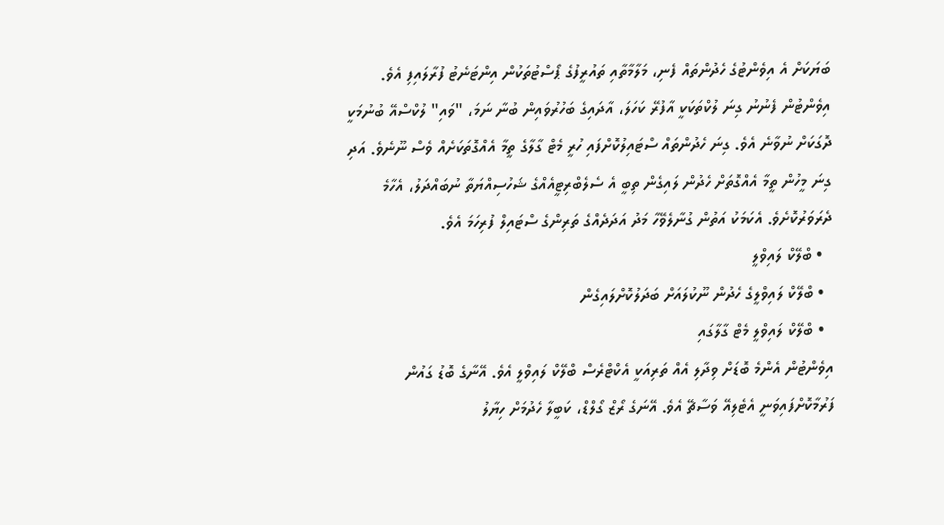ބަޔަކަށް އެ އިވެންޓުގެ ހެދުންތައް ފެނި، މަލާމާތާއި ތައުރީފުގެ ޕޯސްޓުތަކުން އިންޓަނެޓު ފުރާލައިފި އެވެ.
އިވެންޓުން ފެނުނު ގިނަ ލުކްތަކަކީ އާފުރޭ ކަހަލަ، އާދައިގެ ބަހުރުވައިން ބުނާ ނަމަ، "ވައި" ލުކްސްއޭ ބުނުމަކީ ދޮގަކަށް ނުވާނެ އެވެ. ގިނަ ހެދުންތައް ސްޓައިލުކޮށްފައި ހުރީ މެޓް ގާލާގެ ތީމާ އެއްގޮތަކަށެއް ވެސް ނޫނެވެ. އަދި ގިނަ މީހުން ތީމާ އެއްގޮތަށް ހެދުން ލައިގެން ތިބީ އެ ސެލެބްރިޓީއެއްގެ ޝަހުސިއްޔަތާ ނުބައްދަލު، އެހާމެ ދެރަވަރުކޮށެވެ. އެކަމަކު އަތުން ގުނާލެވޭހާ މަދު އަދަދެއްގެ ތަރިންގެ ސްޓައިލް ފުރިހަމަ އެވެ.
  • ބްލޭކް ލައިވްލީ
  • ބްލޭކް ލައިވްލީގެ ހެދުން ނޫކުލައަށް ބަދަލުކޮށްލައިގެން
  • ބްލޭކް ލައިވްލީ މެޓް ގާލާގައި
އިވެންޓުން އެންމެ ބޮޑަށް ވިދާލި އެއް ތަރިއަކީ އެކްޓްރެސް ބްލޭކް ލައިވްލީ އެވެ. އޭނާގެ ބޮޑު ގައުން ފަރުމާކޮށްފައިވަނީ އެޓެލިއޭ ވަސާޗޭ އެވެ. އޭނަގެ ރޯޒް ގޯލްޑް، ކަބީލާ ހެދުމަށް ހިޔާލު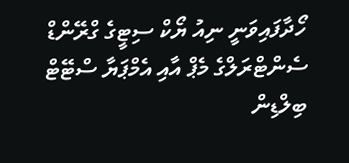ހޯދާފައިވަނީ ނިއު ޔޯކް ސިޓީގެ ގްރޭންޑް ސެންޓްރަލްގެ މެޕް އާއި އެމްޕަޔާ ސްޓޭޓް ބިލްޑިން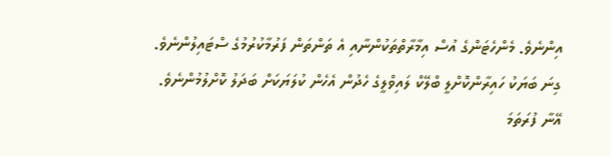އިންނެވެ. މެންހެޓަންގެ އުސް އިމާރާތްތަކުންނާއި އެ ތަންތަން ފަރުމާކުރުމުގެ ސްޓައިލުންނެވެ.
ގިނަ ބަޔަކު ހައިރާންކޮށްލީ ބްލޭކް ލައިވްލީގެ ހެދުން އެހެން ކުލަޔަކަށް ބަދަލު ކޮށްލުމުންނެވެ. އޭނާ ފުރަތަމަ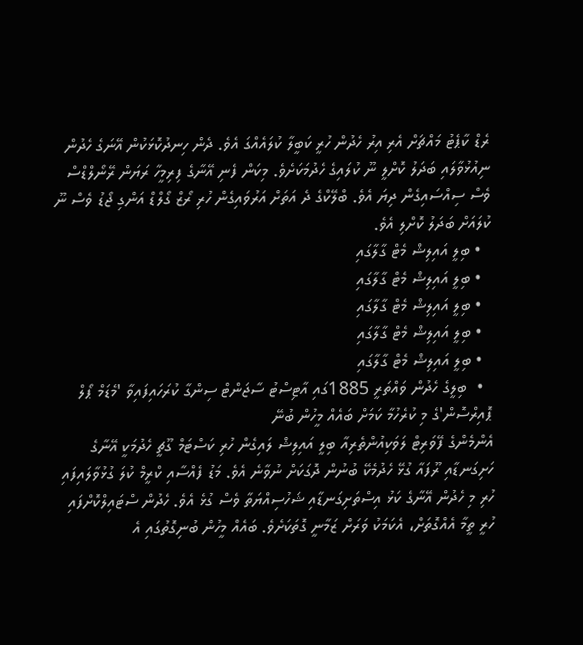ރެޑް ކާޕެޓު މައްޗަށް އެރި އިރު ހެދުން ހުރީ ކަބީލާ ކުލައެއްގަ އެވެ. ދެން ހިނދުކޮޅަކުން އޭނަގެ ހެދުން ނިއުޅުވާލައި ބަދަލު ކޮށްލީ ނޫ ކުލައިގެ ހެދުމަކަށެވެ. މިކަން ފެނި އޭނާގެ ފިރިމީހާ ރަޔަން ރޭނޯލްޑްސް ވެސް ސިއްސައިގެން ދިޔަ އެވެ. ބްލޭކްގެ ދެ އަތަށް އަރުވައިގެން ހުރި ރޯޒް ގޯލްޑް އަންގި ޖޯޑު ވެސް ނޫ ކުލައަށް ބަދަލު ކޮށްލި އެވެ.
  • ބިލީ އައިލިޝް މެޓް ގާލާގައި
  • ބިލީ އައިލިޝް މެޓް ގާލާގައި
  • ބިލީ އައިލިޝް މެޓް ގާލާގައި
  • ބިލީ އައިލިޝް މެޓް ގާލާގައި
  • ބިލީ އައިލިޝް މެޓް ގާލާގައި
  •  ބިލީގެ ހެދުން ވައްތަރީ 1885ގައި އާޓިސްޓު ސާޖަންޓް ސިންގާ ކުރަހައިފައިވާ 'މެޑަމް ޕޯލް ޕޮއިރްސޮން'ގެ މި ކުރެހުމާ ކަމަށް ބައެއް މީހުން ބުނޭ
އެންމެންގެ ފޭވަރިޓް ލަވަކިއުންތެރިއާ ބިލީ އައިލިޝް ލައިގެން ހުރި ކަސްޓަމް ގޫޗީ ހެދުމަކީ އޭނާގެ ހަށިގަނޑާއި ރޫފައާ ގުޅޭ ހެދުމެކޭ ބުނުން ދޮގަކަށް ނުވާނެ އެވެ. މަޑު ފެއްސާއި ކްރީމް ކުލަ ގުޅުވާލައިފައި ހުރި މި ހެދުން އޭނާގެ ކަޅު އިސްތަށިގަނޑާއި ޝަހުސިއްޔަތާ ވެސް ގުޅެ އެވެ. ހެދުން ސްޓައިލްކޮށްފައި ހުރީ ތީމާ އެއްގޮތަށް، އެކަމަކު ވަރަށް ޒަމާނީ ގޮތަކަށެވެ. ބައެއް މީހުން ބުނިގޮތުގައި އެ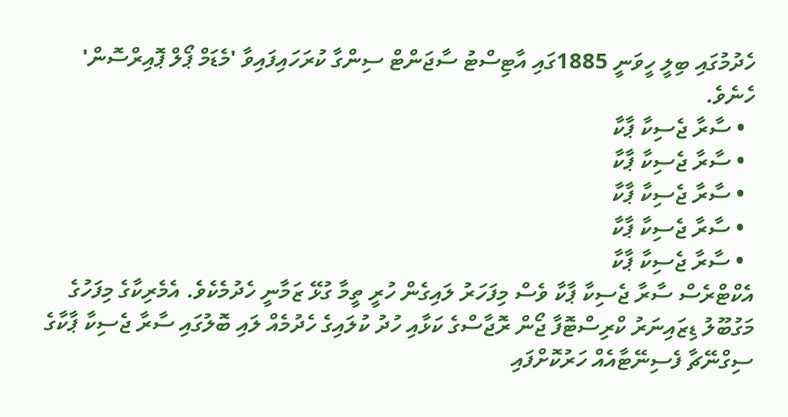ހެދުމުގައި ބިލީ ހީވަނީ 1885ގައި އާޓިސްޓު ސާޖަންޓް ސިންގާ ކުރަހައިފައިވާ 'މެޑަމް ޕޯލް ޕޮއިރްސޮން' ހެނެވެ.
  • ސާރާ ޖެސިކާ ޕާކާ
  • ސާރާ ޖެސިކާ ޕާކާ
  • ސާރާ ޖެސިކާ ޕާކާ
  • ސާރާ ޖެސިކާ ޕާކާ
  • ސާރާ ޖެސިކާ ޕާކާ
އެކްޓްރެސް ސާރާ ޖެސިކާ ޕާކާ ވެސް މިފަހަރު ލައިގެން ހުރީ ތީމާ ގުޅޭ ޒަމާނީ ހެދުމެކެވެ. އެމެރިކާގެ މިފަހުގެ މަގުބޫލު ޑިޒައިނަރު ކްރިސްޓޮފާ ޖޯން ރޮޖާސްގެ ކަޅާއި ހުދު ކުލައިގެ ހެދުމެއް ލައި ބޮލުގައި ސާރާ ޖެސިކާ ޕާކާގެ ސިގްނޭޗާ ފެސިނޭޓާއެއް ހަރުކޮށްފައި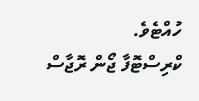ހުއްޓެވެ.
ކްރިސްޓޮފާ ޖޯން ރޮޖާސް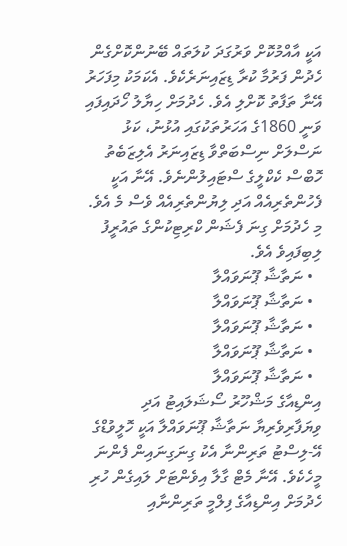އަކީ އާއްމުކޮށް ވަރުގަދަ ކުލަތައް ބޭނުންކޮށްގެން ހެދުން ފަރުމާ ކުރާ ޑިޒައިނަރެކެވެ. އެކަމަކު މިފަހަރު އޭނާ ތަފާތު ކޮށްލި އެވެ. ހެދުމަށް ހިޔާލު ހޯދައިފައި ވަނީ 1860ގެ އަހަރުތަކުގައި އުޅުނު، ކަޅު ނަސްލަށް ނިސްބަތްވާ ޑިޒައިނަރު އެލިޒަބެތު ހޮބްސް ކެކްލީގެ ސްޓައިލުންނެވެ. އޭނާ އަކީ ފެހުންތެރިއެއް އަދި ލިޔުންތެރިއެއް ވެސް މެ އެވެ. މި ހެދުމަށް ގިނަ ފެޝަން ކްރިޓިކުންގެ ތައުރީފު ލިބިފައިވެ އެވެ.
  • ނަތާޝާ ޕޫނަވައްލާ
  • ނަތާޝާ ޕޫނަވައްލާ
  • ނަތާޝާ ޕޫނަވައްލާ
  • ނަތާޝާ ޕޫނަވައްލާ
  • ނަތާޝާ ޕޫނަވައްލާ
އިންޑިއާގެ މަޝްހޫރު ސޯޝަލައިޓު އަދި ވިޔަފާރިވެރިޔާ ނަތާޝާ ޕޫނަވައްލާ އަކީ ހޮލީވުޑްގެ އޭ-ލިސްޓު ތަރިންނާ އެކު ގިނަގިނައިން ފެންނަ މީހެކެވެ. އޭނާ މެޓް ގާލާ އިވެންޓަށް ލައިގެން ހުރި ހެދުމަށް އިންޑިއާގެ ފިލްމީ ތަރިންނާއި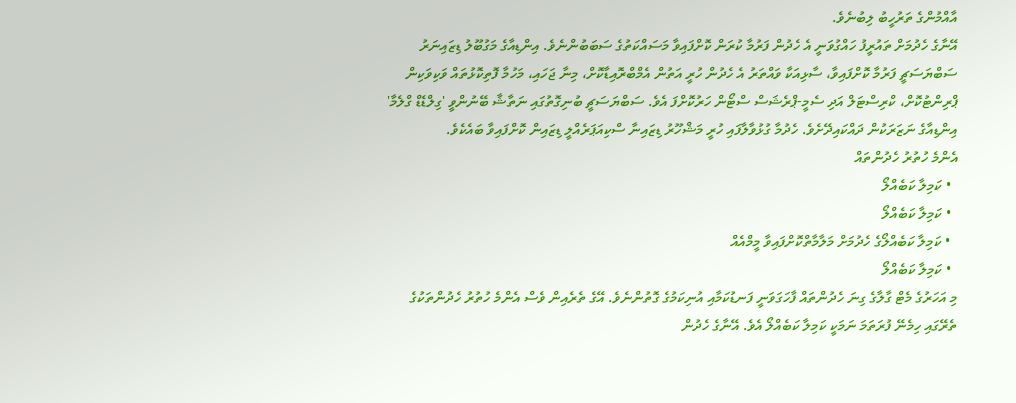އާއްމުންގެ ތަރުހީބު ލިބުނެވެ.
އޭނާގެ ހެދުމަށް ތައުރީފު ހައްގުވަނީ އެ ހެދުން ފަރުމާ ކުރަން ކޮށްފައިވާ މަސައްކަތުގެ ސަބަބުންނެވެ. އިންޑިއާގެ މަގުބޫލު ޑިޒައިނަރު ސަބްޔަސަޗީ ފަރުމާ ކޮށްފައިވާ، ސާޅިއަކާ ވައްތަރު އެ ހެދުން ހުރީ އަތުން އެމްބްރޮއިޑާކޮށް، މިނާ ޖަހައި، މަހުމާ ފޮތިކޮޅުތައް ވަކިވަކިން ޕްރިންޓުކޮށް، ކްރިސްޓަލް އަދި ސެމީ-ޕްރެޝަސް ސްޓޯން ހަރުކޮށްފަ އެވެ. ސަބްޔަސަޗީ ބުނިގޮތުގައި ނަތާޝާ ބޭނުންވީ 'ގިލްޑެޑް ގްލެމާ' އިންޑިއާގެ ނަޒަރަކުން ދައްކައިދޭށެވެ. ހެދުމާ ގުޅުވާލާފައި ހުރީ މަޝްހޫރު ޑިޒައިނާ ސްކިއަޕަރެއްލީ ޑިޒައިން ކޮށްފައިވާ ބައެކެވެ.
އެންމެ ހުތުރު ހެދުންތައް
  • ކަމިލާ ކަބެއްލޯ
  • ކަމިލާ ކަބެއްލޯ
  • ކަމިލާ ކަބެއްލޯގެ ހެދުމަށް މަލާމާތްކޮށްފައިވާ މީމްއެއް
  • ކަމިލާ ކަބެއްލޯ
މި އަހަރުގެ މެޓް ގާލާގެ ގިނަ ހެދުންތައް ފާހަގަވަނީ ފަނޑުކަމާއި އުނިކަމުގެ ގޮތުންނެވެ. އޭގެ ތެރެއިން ވެސް އެންމެ ހުތުރު ހެދުންތަކުގެ ތެރޭގައި ހިމެނޭ ފުރަތަމަ ނަމަކީ ކަމިލާ ކަބެއްލޯ އެވެ. އޭނާގެ ހެދުން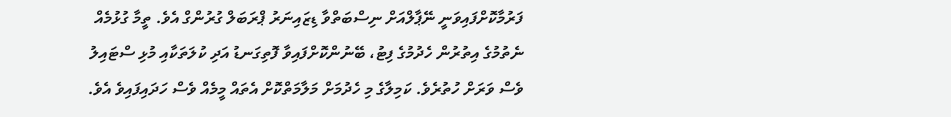ފަރުމާކޮށްފައިވަނީ ނޭޕާލްއަށް ނިސްބަތްވާ ޑިޒައިނަރު ޕްރަބަލް ގުރުންގް އެވެ. ތީމާ ގުޅުމެއް ނެތުމުގެ އިތުރުން ހެދުމުގެ ފިޓު، ބޭނުންކޮށްފައިވާ ފޮތިގަނޑު އަދި ކުލަތަކާއި މުޅި ސްޓައިލު ވެސް ވަރަށް ހުތުރެވެ. ކަމިލާގެ މި ހެދުމަށް މަލާމަތްކޮށް އެތައް މީމެއް ވެސް ހަދައިފައިވެ އެވެ.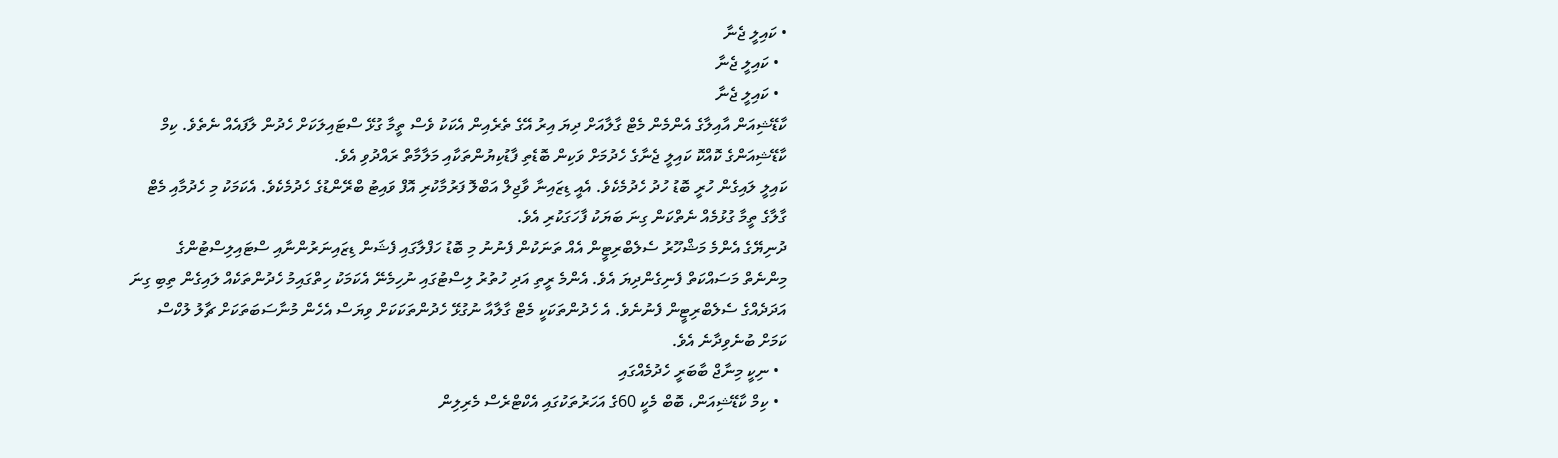• ކައިލީ ޖެނާ
  • ކައިލީ ޖެނާ
  • ކައިލީ ޖެނާ
ކާޑޭޝިއަން އާއިލާގެ އެންމެން މެޓް ގާލާއަށް ދިޔަ އިރު އޭގެ ތެރެއިން އެކަކު ވެސް ތީމާ ގުޅޭ ސްޓައިލަކަށް ހެދުން ލާފައެއް ނެތެވެ. ކިމް ކާޑޭޝިއަންގެ ކޮއްކޮ ކައިލީ ޖެނާގެ ހެދުމަށް ވަކިން ބޮޑެތި ފާޑުކިޔުންތަކާއި މަލާމާތް ރައްދުވި އެވެ.
ކައިލީ ލައިގެން ހުރީ ބޮޑު ހުދު ހެދުމެކެވެ. އެއީ ޑިޒައިނާ ވާޖިލް އަބްލޮ ފަރުމާކުރި އޮފް ވައިޓު ބްރޭންޑުގެ ހެދުމެކެވެ. އެކަމަކު މި ހެދުމާއި މެޓް ގާލާގެ ތީމާ ގުޅުމެއް ނެތްކަން ގިނަ ބަޔަކު ފާހަގަކުރި އެވެ.
ދުނިޔޭގެ އެންމެ މަޝްހޫރު ސެލެބްރިޓީން އެއް ތަނަކުން ފެނުނު މި ބޮޑު ހަފްލާގައި ފެޝަން ޑިޒައިނަރުންނާއި ސްޓައިލިސްޓުންގެ މިންނެތް މަސައްކަތް ފެނިގެންދިޔަ އެވެ. އެންމެ ރީތި އަދި ހުތުރު ލިސްޓުގައި ނުހިމެނޭ އެކަމަކު ހިތްގައިމު ހެދުންތަކެއް ލައިގެން ތިބި ގިނަ އަދަދެއްގެ ސެލެބްރިޓީން ފެނުނެވެ. އެ ހެދުންތަކަކީ މެޓް ގާލާއާ ނުގުޅޭ ހެދުންތަކަކަށް ވިޔަސް އެހެން މުނާސަބަތަކަށް ޗާލު ލުކްސް ކަމަށް ބުނެވިދާނެ އެވެ.
  • ނިކީ މިނާޖް ބާބަރީ ހެދުމެއްގައި
  • ކިމް ކާޑޭޝިއަން، ބޮބް މެކީ 60ގެ އަހަރުތަކުގައި އެކްޓްރެސް މެރިލިން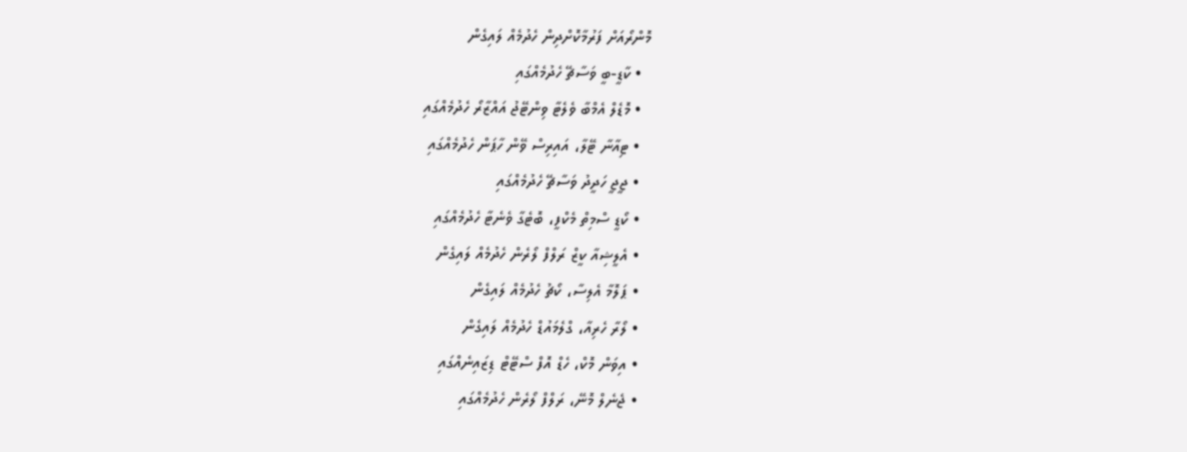މޮންރޯއަށް ފަރުމާކޮށްދިން ހެދުމެއް ލައިގެން
  • ކާޑީ-ބީ ވަސާޗޭ ހެދުމެއްގައި
  • މޮޑެލް އެމްބާ ވެލެޓާ ވިންޓޭޖު އައްޒާރޯ ހެދުމެއްގައި
  • ޓިއާނާ ޓޭލާ، އައިރިސް ވޭން ހާޕަން ހެދުމެއްގައި
  • ޖީޖީ ހަދީދު ވަސާޗޭ ހެދުމެއްގައި
  • ކޯޑީ ސްމިތް މެކްފީ، ބޮޓެގާ ވެނެޓާ ހެދުމެއްގައި
  • އެލީޝިއާ ކީޒް ރަލްފް ލޯރެން ހެދުމެއް ލައިގެން
  • ޕަލޮމާ އެލިސާ، ކޯޗު ހެދުމެއް ލައިގެން
  • ލޯރާ ހެރިއާ، ގްލެމައުޑް ހެދުމެއް ލައިގެން
  • އިވަން މޮކް، ހެޑް އޮފް ސްޓޭޓް ޑިޒައިނެއްގައި
  • ޖެނެލް މޮނޭ، ރަލްފް ލޯރެން ހެދުމެއްގައި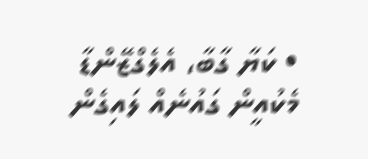• ކަޔާ ގާބާ، އެލެގްޒޭންޑާ މެކުއީން ގައުނެއް ލައިގެން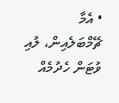• އެމާ ޗޭމްބަލެއިން، ލުއި ވުޓަން ހެދުމެއް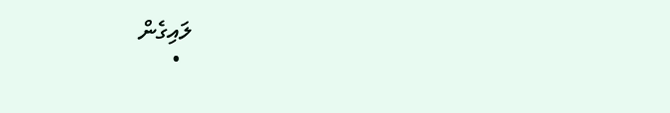ލައިގެން
  •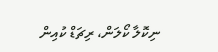ނިކޮލާ ކޯލަން، ރިޗަޑް ކުއިން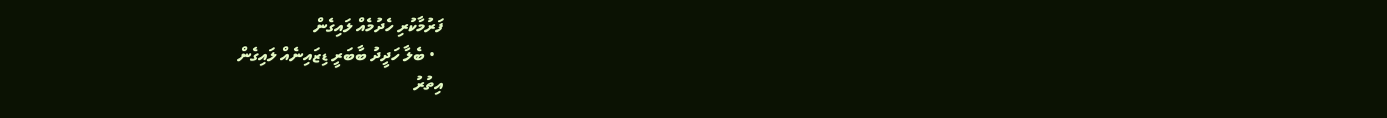ފަރުމާކުރި ހެދުމެއް ލައިގެން
  • ބެލާ ހަދީދު ބާބަރީ ޑިޒައިނެއް ލައިގެން
އިތުރު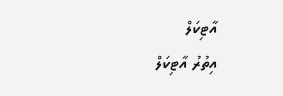އާޓިކަލް
އިތުރު އާޓިކަލް